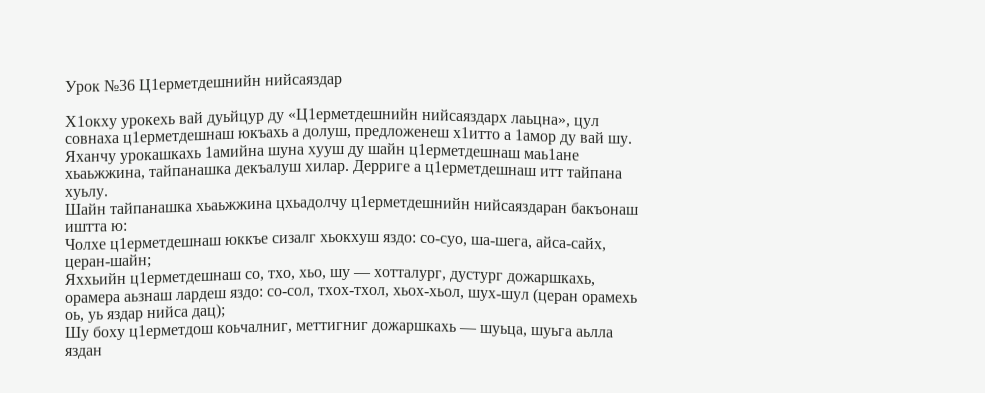Урок №36 Ц1ерметдешнийн нийсаяздар

Х1окху урокехь вай дуьйцур ду «Ц1ерметдешнийн нийсаяздарх лаьцна», цул совнаха ц1ерметдешнаш юкъахь а долуш, предложенеш х1итто а 1амор ду вай шу.
Яханчу урокашкахь 1амийна шуна хууш ду шайн ц1ерметдешнаш маь1ане хьаьжжина, тайпанашка декъалуш хилар. Дерриге а ц1ерметдешнаш итт тайпана хуьлу.
Шайн тайпанашка хьаьжжина цхьадолчу ц1ерметдешнийн нийсаяздаран бакъонаш иштта ю:
Чолхе ц1ерметдешнаш юккъе сизалг хьокхуш яздо: со-суо, ша-шега, айса-сайх, церан-шайн;
Яххьийн ц1ерметдешнаш со, тхо, хьо, шу — хотталург, дустург дожаршкахь, орамера аьзнаш лардеш яздо: со-сол, тхох-тхол, хьох-хьол, шух-шул (церан орамехь оь, уь яздар нийса дац);
Шу боху ц1ерметдош коьчалниг, меттигниг дожаршкахь — шуьца, шуьга аьлла яздан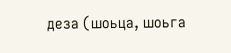деза (шоьца, шоьга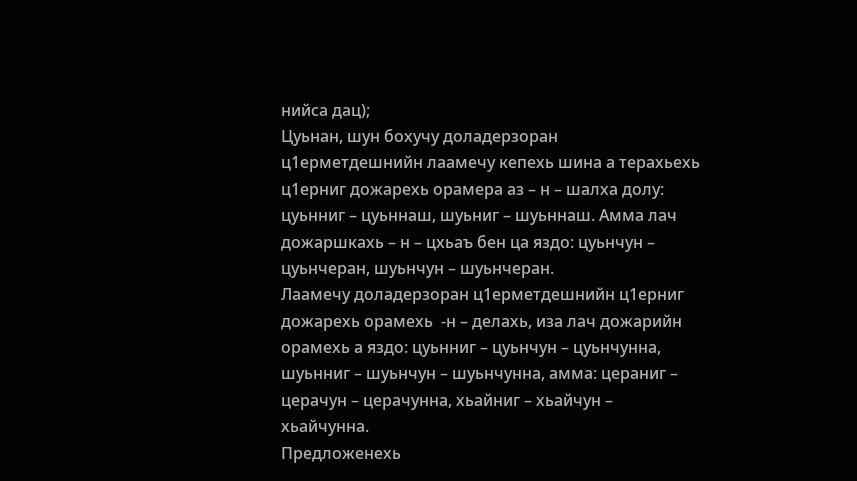нийса дац);
Цуьнан, шун бохучу доладерзоран ц1ерметдешнийн лаамечу кепехь шина а терахьехь ц1ерниг дожарехь орамера аз – н – шалха долу: цуьнниг – цуьннаш, шуьниг – шуьннаш. Амма лач дожаршкахь – н – цхьаъ бен ца яздо: цуьнчун – цуьнчеран, шуьнчун – шуьнчеран.
Лаамечу доладерзоран ц1ерметдешнийн ц1ерниг дожарехь орамехь  -н – делахь, иза лач дожарийн орамехь а яздо: цуьнниг – цуьнчун – цуьнчунна, шуьнниг – шуьнчун – шуьнчунна, амма: цераниг – церачун – церачунна, хьайниг – хьайчун – хьайчунна.
Предложенехь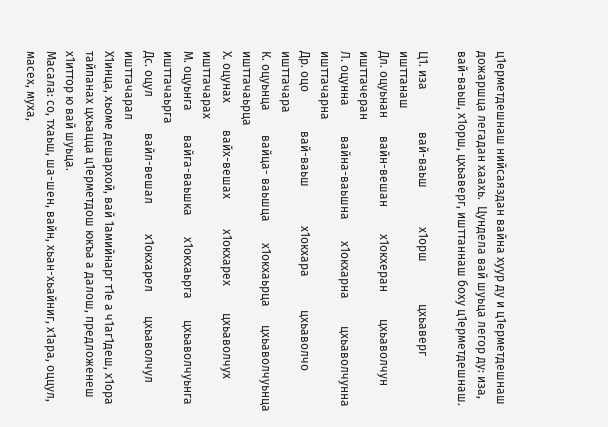ц1ерметдешнаш нийсаяздан вайна хуур ду и ц1ерметдешнаш дожаршца легадан хаахь.  Цундела вай шуьца легор ду: иза, вай-ваьш, х1орш, цхьаверг, ишттаннаш боху ц1ерметдешнаш.

Ц1. иза              вай-ваьш             х1орш              цхьаверг                   ишттанаш
Дл. оцуьнан      вайн-вешан         х1окхеран         цхьаволчун            ишттачеран
Л. оцунна          вайна-ваьшна       х1окхарна         цхьаволчунна      ишттачарна
Др. оцо             вай-ваьш             х1окхара           цхьаволчо             ишттачара
К. оцуьнца        вайца- ваьшца       х1окхаьрца      цхьаволчуьнца     ишттачаьрца
Х. оцунах         вайх-вешах          х1окхарех         цхьаволчух          ишттачарах
М. оцуьнга        вайга-ваьшка       х1окхаьрга       цхьаволчуьнга      ишттачаьрга
Дс. оцул            вайл-вешал          х1окхарел        цхьаволчул           ишттачарал
Х1инца, хьоме дешархой, вай 1амийнарг т1е а ч1аг1деш, х1ора тайпанах цхьацца ц1ерметдош юкъа а далош, предложенеш х1иттор ю вай шуьца.
Масала: со, тхаьш, ша-шен, вайн, хьан-хьайниг, х1ара, оццул, масех, муха,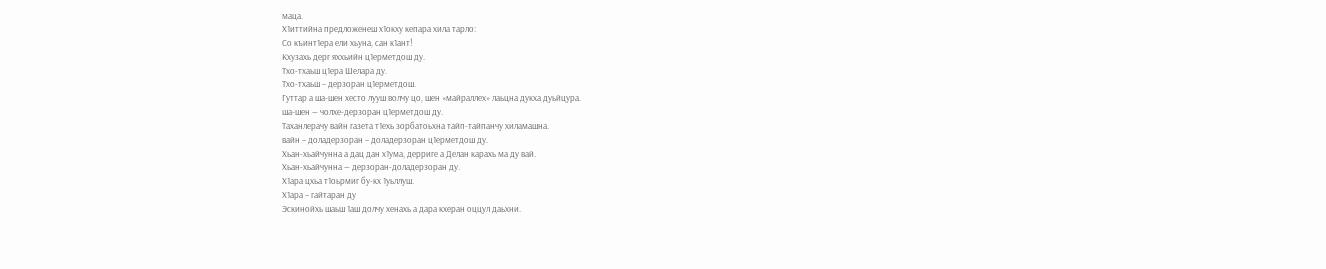маца.
Х1иттийна предложенеш х1окху кепара хила тарло:
Со къинт1ера ели хьуна, сан к1ант!
Кхузахь дерг яххьийн ц1ерметдош ду.
Тхо-тхаьш ц1ера Шелара ду.
Тхо-тхаьш – дерзоран ц1ерметдош.
Гуттар а ша-шен хесто лууш волчу цо, шен «майраллех» лаьцна дукха дуьйцура.
ша-шен — чолхе-дерзоран ц1ерметдош ду.
Таханлерачу вайн газета т1ехь зорбатоьхна тайп-тайпанчу хиламашна.
вайн – доладерзоран – доладерзоран ц1ерметдош ду.
Хьан-хьайчунна а дац дан х1ума, дерриге а Делан карахь ма ду вай.
Хьан-хьайчунна — дерзоран-доладерзоран ду.
Х1ара цхьа т1оьрмиг бу-кх 1уьллуш.
Х1ара – гайтаран ду
Эскинойхь шаьш 1аш долчу хенахь а дара кхеран оццул даьхни.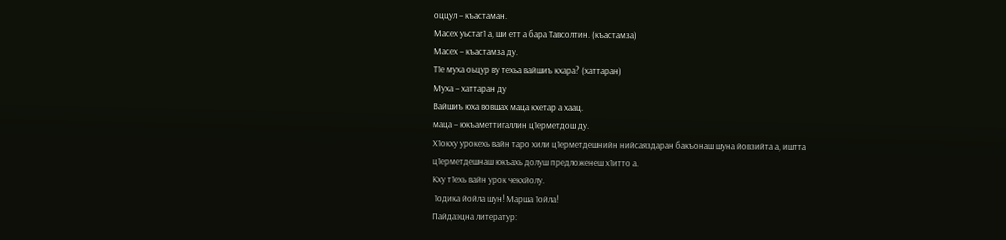оццул – къастаман.
Масех уьстаг1 а, ши етт а бара Тавсолтин. (къастамза)
Масех – къастамза ду.
Т1е муха оьцур ву техьа вайшиъ кхара? (хаттаран)
Муха – хаттаран ду
Вайшиъ юха вовшах маца кхетар а хаац.
маца – юкъаметтигаллин ц1ерметдош ду.
Х1окху урокехь вайн таро хили ц1ерметдешнийн нийсаяздаран бакъонаш шуна йовзийта а, иштта ц1ерметдешнаш юкъахь долуш предложенеш х1итто а.
Кху т1ехь вайн урок чекхйолу.
 1одика йойла шун! Марша 1ойла!
Пайдаэцна литератур: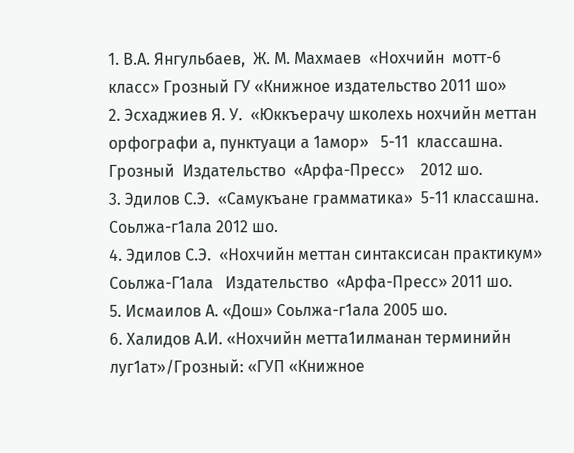1. В.А. Янгульбаев,  Ж. М. Махмаев  «Нохчийн  мотт-6 класс» Грозный ГУ «Книжное издательство 2011 шо»
2. Эсхаджиев Я. У.  «Юккъерачу школехь нохчийн меттан  орфографи а, пунктуаци а 1амор»   5-11  классашна.  Грозный  Издательство  «Арфа-Пресс»    2012 шо.
3. Эдилов С.Э.  «Самукъане грамматика»  5-11 классашна.  Соьлжа-г1ала 2012 шо.
4. Эдилов С.Э.  «Нохчийн меттан синтаксисан практикум»   Соьлжа-Г1ала   Издательство  «Арфа-Пресс» 2011 шо.
5. Исмаилов А. «Дош» Соьлжа-г1ала 2005 шо.
6. Халидов А.И. «Нохчийн метта1илманан терминийн луг1ат»/Грозный: «ГУП «Книжное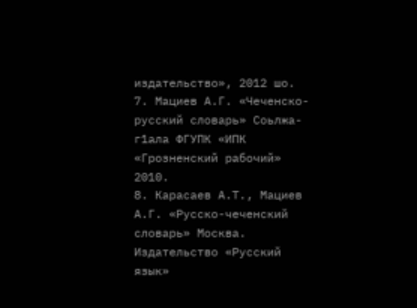издательство», 2012 шо.
7. Мациев А.Г. «Чеченско-русский словарь» Соьлжа-г1ала ФГУПК «ИПК «Грозненский рабочий» 2010.
8. Карасаев А.Т., Мациев А.Г. «Русско-чеченский словарь» Москва. Издательство «Русский язык»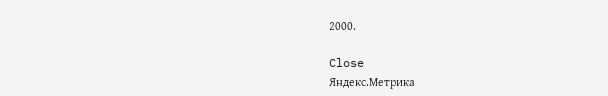2000.

Close
Яндекс.Метрика